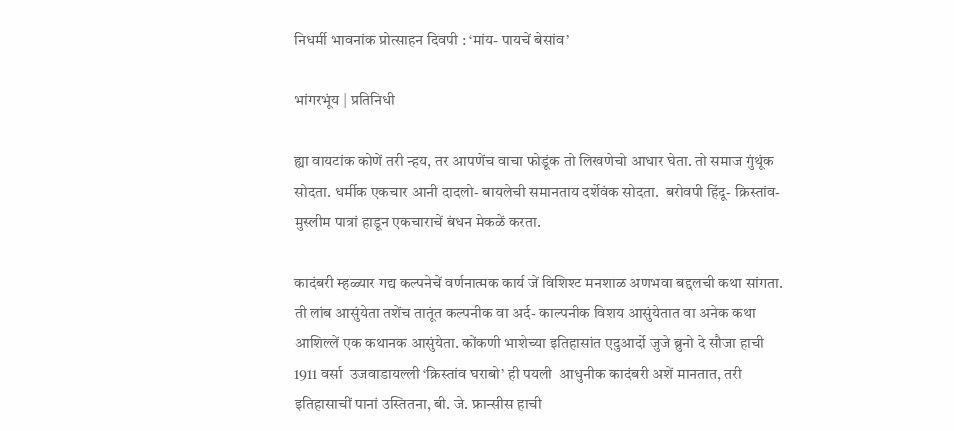निधर्मी भावनांक प्रोत्साहन दिवपी : ‘मांय- पायचें बेसांव’

भांगरभूंय | प्रतिनिधी

ह्या वायटांक कोणें तरी न्हय, तर आपणेंच वाचा फोडूंक तो लिखणेचो आधार घेता. तो समाज गुंथूंक सोदता. धर्मीक एकचार आनी दादलो- बायलेची समानताय दर्शेवंक सोदता.  बरोवपी हिंदू- क्रिस्तांव- मुस्लीम पात्रां हाडून एकचाराचें बंधन मेकळें करता.

कादंबरी म्हळ्यार गद्य कल्पनेचें वर्णनात्मक कार्य जें विशिश्ट मनशाळ अणभवा बद्दलची कथा सांगता. ती लांब आसुंयेता तशेंच तातूंत कल्पनीक वा अर्द- काल्पनीक विशय आसुंयेतात वा अनेक कथा आशिल्लें एक कथानक आसुंयेता. कोंकणी भाशेच्या इतिहासांत एदुआर्दो जुजे ब्रुनो दे सौजा हाची 1911 वर्सा  उजवाडायल्ली ‘क्रिस्तांव घराबो’ ही पयली  आधुनीक कादंबरी अशें मानतात, तरी इतिहासाचीं पानां उस्तितना, बी. जे. फ्रान्सीस हाची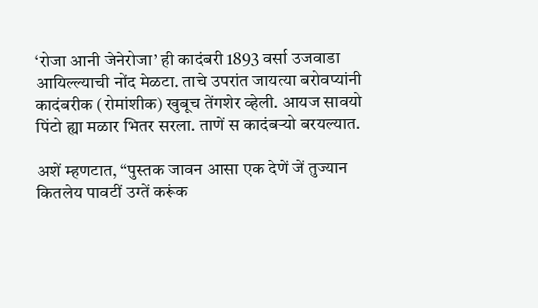‘रोजा आनी जेनेरोजा’ ही कादंबरी 1893 वर्सा उजवाडा आयिल्ल्याची नोंद मेळटा. ताचे उपरांत जायत्या बरोवप्यांनी कादंबरीक (रोमांशीक) खुबूच तेंगशेर व्हेली. आयज सावयो पिंटो ह्या मळार भितर सरला. ताणें स कादंबऱ्यो बरयल्यात.

अशें म्हणटात, “पुस्तक जावन आसा एक देणें जें तुज्यान कितलेय पावटीं उग्तें करूंक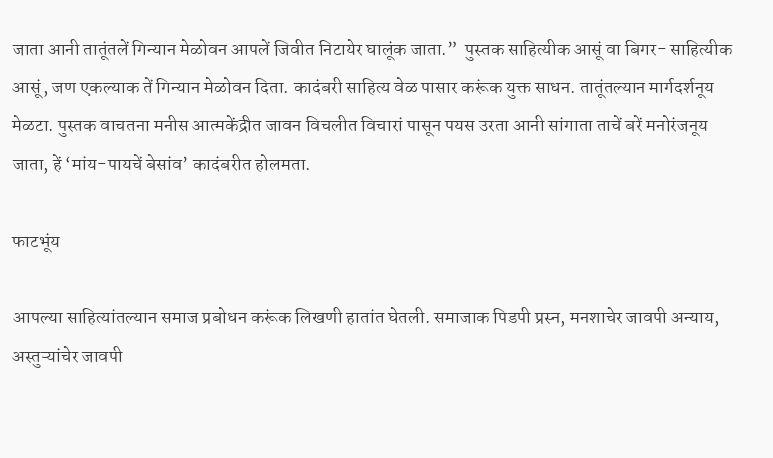जाता आनी तातूंतलें गिन्यान मेळोवन आपलें जिवीत निटायेर घालूंक जाता.”  पुस्तक साहित्यीक आसूं वा बिगर- साहित्यीक आसूं, जण एकल्याक तें गिन्यान मेळोवन दिता. कादंबरी साहित्य वेळ पासार करूंक युक्त साधन. तातूंतल्यान मार्गदर्शनूय मेळटा. पुस्तक वाचतना मनीस आत्मकेंद्रीत जावन विचलीत विचारां पासून पयस उरता आनी सांगाता ताचें बरें मनोरंजनूय जाता, हें ‘मांय-पायचें बेसांव’ कादंबरीत होलमता.

फाटभूंय

आपल्या साहित्यांतल्यान समाज प्रबोधन करूंक लिखणी हातांत घेतली. समाजाक पिडपी प्रस्न, मनशाचेर जावपी अन्याय, अस्तुऱ्यांचेर जावपी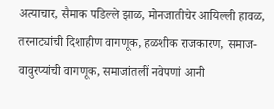अत्याचार, सैमाक पडिल्ले झाळ, मोनजातीचेर आयिल्ली हावळ, तरनाट्यांची दिशाहीण वागणूक, हळशीक राजकारण, समाज-वावुरप्यांची वागणूक, समाजांतलीं नवेपणां आनी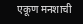एकूण मनशाची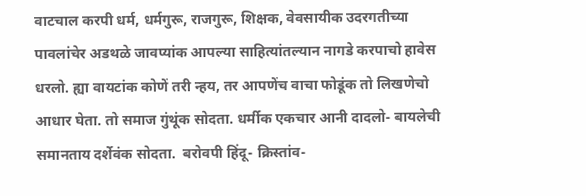वाटचाल करपी धर्म, धर्मगुरू, राजगुरू, शिक्षक, वेवसायीक उदरगतीच्या पावलांचेर अडथळे जावप्यांक आपल्या साहित्यांतल्यान नागडे करपाचो हावेस धरलो. ह्या वायटांक कोणें तरी न्हय, तर आपणेंच वाचा फोडूंक तो लिखणेचो आधार घेता. तो समाज गुंथूंक सोदता. धर्मीक एकचार आनी दादलो- बायलेची समानताय दर्शेवंक सोदता.  बरोवपी हिंदू- क्रिस्तांव-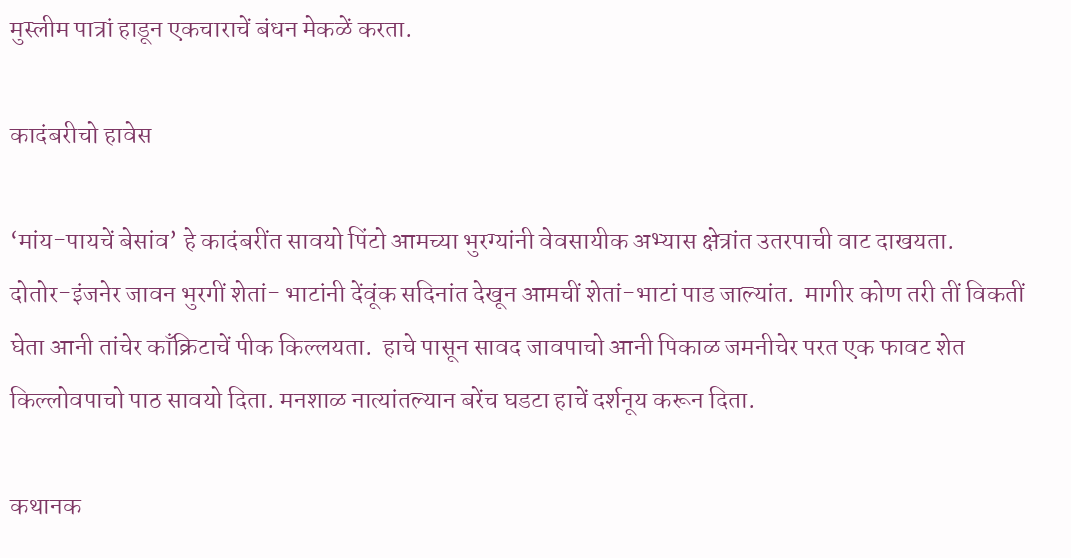मुस्लीम पात्रां हाडून एकचाराचें बंधन मेकळें करता.

कादंबरीचो हावेस

‘मांय-पायचें बेसांव’ हे कादंबरींत सावयो पिंटो आमच्या भुरग्यांनी वेवसायीक अभ्यास क्षेत्रांत उतरपाची वाट दाखयता.  दोतोर-इंजनेर जावन भुरगीं शेतां- भाटांनी देंवूंक सदिनांत देखून आमचीं शेतां-भाटां पाड जाल्यांत.  मागीर कोण तरी तीं विकतीं घेता आनी तांचेर काँक्रिटाचें पीक किल्लयता.  हाचे पासून सावद जावपाचो आनी पिकाळ जमनीचेर परत एक फावट शेत किल्लोवपाचो पाठ सावयो दिता. मनशाळ नात्यांतल्यान बरेंच घडटा हाचें दर्शनूय करून दिता.

कथानक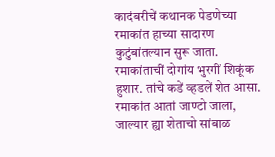कादंबरीचें कथानक पेडणेच्या रमाकांत हाच्या सादारण कुटुंबांतल्यान सुरू जाता. रमाकांताचीं दोगांय भुरगीं शिकूंक हुशार. तांचे कडें व्हडलें शेत आसा.  रमाकांत आतां जाण्टो जाला, जाल्यार ह्या शेताचो सांबाळ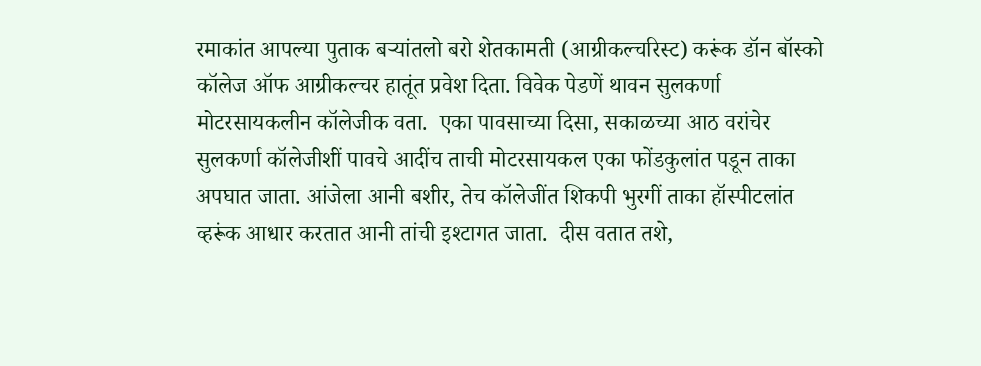रमाकांत आपल्या पुताक बऱ्यांतलो बरो शेतकामती (आग्रीकल्चरिस्ट) करूंक डॉन बॉस्को कॉलेज ऑफ आग्रीकल्चर हातूंत प्रवेश दिता. विवेक पेडणें थावन सुलकर्णा मोटरसायकलीन कॉलेजीक वता.  एका पावसाच्या दिसा, सकाळच्या आठ वरांचेर सुलकर्णा कॉलेजीशीं पावचे आदींच ताची मोटरसायकल एका फोंडकुलांत पडून ताका अपघात जाता. आंजेला आनी बशीर, तेच कॉलेजींत शिकपी भुरगीं ताका हॉस्पीटलांत व्हरूंक आधार करतात आनी तांची इश्टागत जाता.  दीस वतात तशे,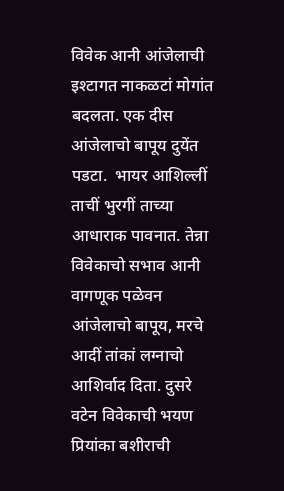विवेक आनी आंजेलाची इश्टागत नाकळटां मोगांत बदलता. एक दीस आंजेलाचो बापूय दुयेंत पडटा.  भायर आशिल्लीं ताचीं भुरगीं ताच्या आधाराक पावनात. तेन्ना विवेकाचो सभाव आनी वागणूक पळेवन आंजेलाचो बापूय, मरचे आदीं तांकां लग्नाचो आशिर्वाद दिता. दुसरे वटेन विवेकाची भयण प्रियांका बशीराची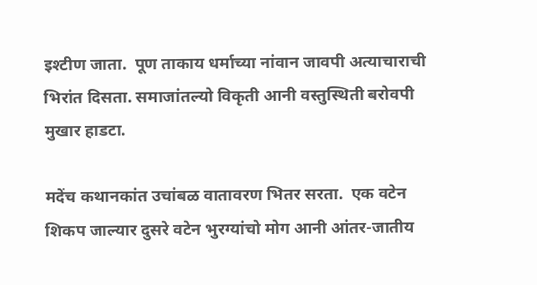इश्टीण जाता.  पूण ताकाय धर्माच्या नांवान जावपी अत्याचाराची भिरांत दिसता. समाजांतल्यो विकृती आनी वस्तुस्थिती बरोवपी मुखार हाडटा.

मदेंच कथानकांत उचांबळ वातावरण भितर सरता.  एक वटेन शिकप जाल्यार दुसरे वटेन भुरग्यांचो मोग आनी आंतर-जातीय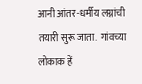आनी आंतर-धर्मीय लग्नांची तयारी सुरू जाता.  गांवच्या लोकाक हें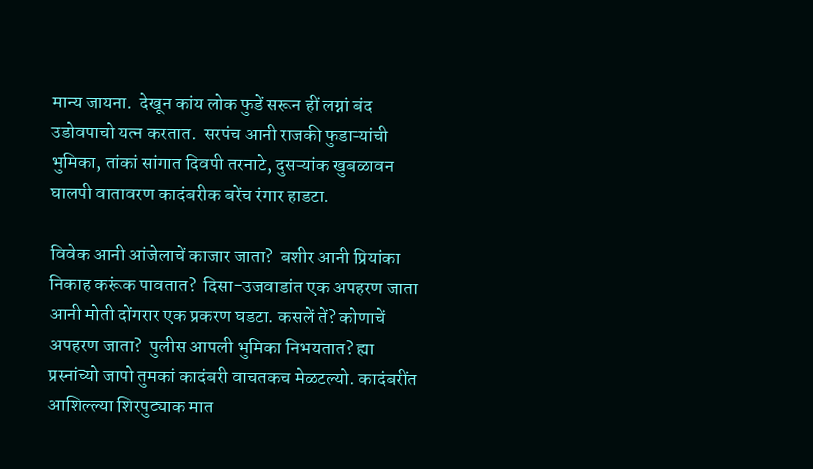मान्य जायना.  देखून कांय लोक फुडें सरून हीं लग्नां बंद उडोवपाचो यत्न करतात.  सरपंच आनी राजकी फुडाऱ्यांची भुमिका, तांकां सांगात दिवपी तरनाटे, दुसऱ्यांक खुबळावन घालपी वातावरण कादंबरीक बरेंच रंगार हाडटा.

विवेक आनी आंजेलाचें काजार जाता?  बशीर आनी प्रियांका निकाह करूंक पावतात?  दिसा-उजवाडांत एक अपहरण जाता आनी मोती दोंगरार एक प्रकरण घडटा. कसलें तें? कोणाचें अपहरण जाता?  पुलीस आपली भुमिका निभयतात? ह्या प्रस्नांच्यो जापो तुमकां कादंबरी वाचतकच मेळटल्यो. कादंबरींत आशिल्ल्या शिरपुट्याक मात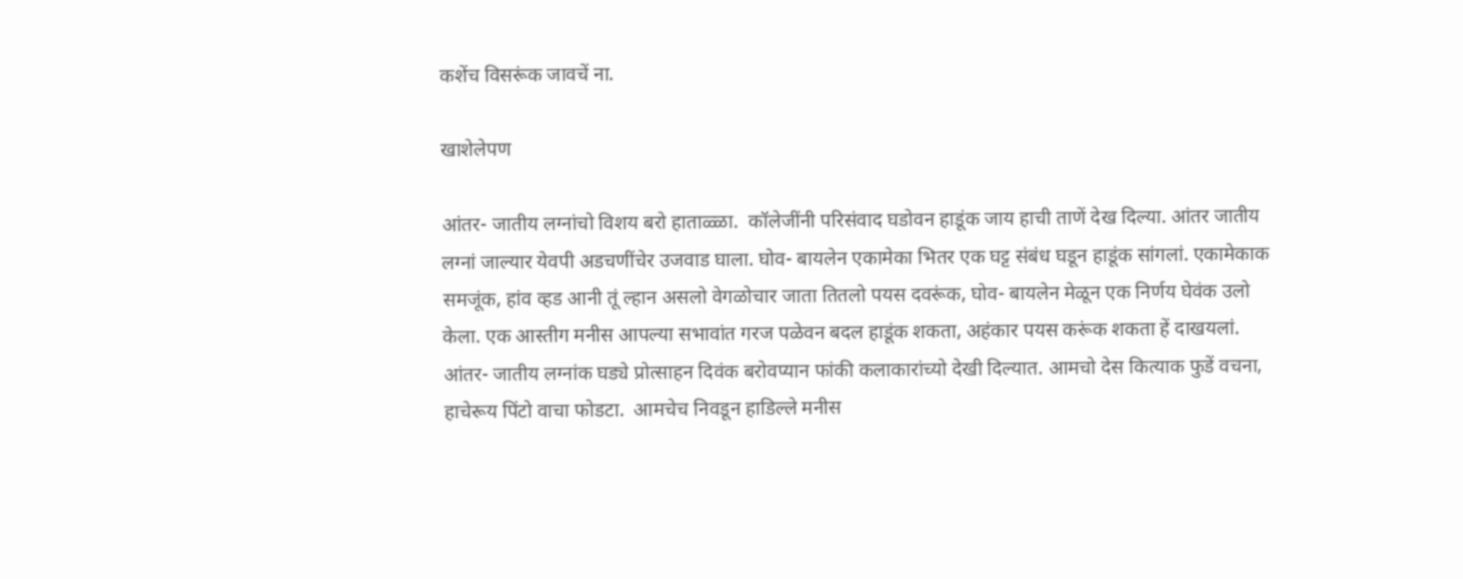कशेंच विसरूंक जावचें ना.

खाशेलेपण

आंतर- जातीय लग्नांचो विशय बरो हाताळ्ळा.  कॉलेजींनी परिसंवाद घडोवन हाडूंक जाय हाची ताणें देख दिल्या. आंतर जातीय लग्नां जाल्यार येवपी अडचणींचेर उजवाड घाला. घोव- बायलेन एकामेका भितर एक घट्ट संबंध घडून हाडूंक सांगलां. एकामेकाक समजूंक, हांव व्हड आनी तूं ल्हान असलो वेगळोचार जाता तितलो पयस दवरूंक, घोव- बायलेन मेळून एक निर्णय घेवंक उलो केला. एक आस्तीग मनीस आपल्या सभावांत गरज पळेवन बदल हाडूंक शकता, अहंकार पयस करूंक शकता हें दाखयलां.  आंतर- जातीय लग्नांक घड्ये प्रोत्साहन दिवंक बरोवप्यान फांकी कलाकारांच्यो देखी दिल्यात. आमचो देस कित्याक फुडें वचना, हाचेरूय पिंटो वाचा फोडटा.  आमचेच निवडून हाडिल्ले मनीस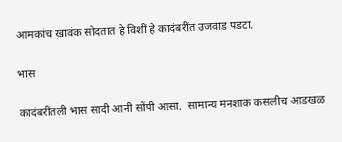आमकांच खावंक सोदतात हे विशीं हे कादंबरींत उजवाड पडटा.

भास

कादंबरींतली भास सादी आनी सोंपी आसा.  सामान्य मनशाक कसलीच आडखळ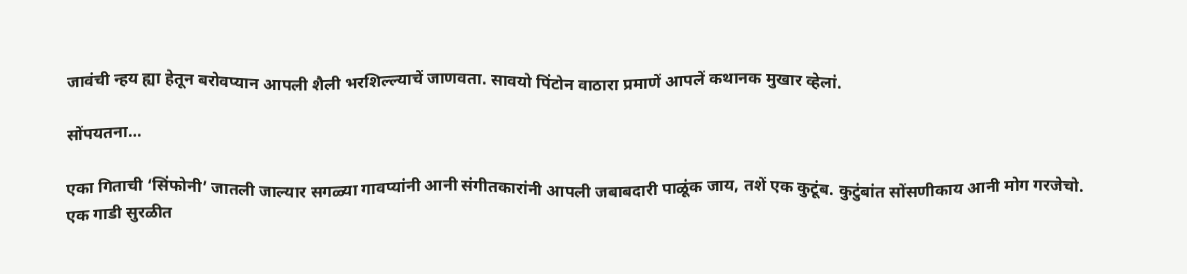जावंची न्हय ह्या हेतून बरोवप्यान आपली शैली भरशिल्ल्याचें जाणवता. सावयो पिंटोन वाठारा प्रमाणें आपलें कथानक मुखार व्हेलां.

सोंपयतना…

एका गिताची ‘सिंफोनी’ जातली जाल्यार सगळ्या गावप्यांनी आनी संगीतकारांनी आपली जबाबदारी पाळूंक जाय, तशें एक कुटूंब. कुटुंबांत सोंसणीकाय आनी मोग गरजेचो. एक गाडी सुरळीत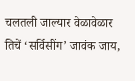चलतली जाल्यार वेळावेळार तिचें ‘सर्विसींग’ जावंक जाय,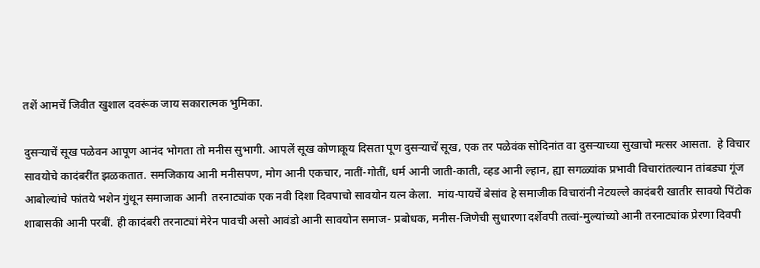तशें आमचें जिवीत खुशाल दवरूंक जाय सकारात्मक भुमिका.

दुसऱ्याचें सूख पळेवन आपूण आनंद भोगता तो मनीस सुभागी. आपलें सूख कोणाकूय दिसता पूण दुसऱ्याचें सूख, एक तर पळेवंक सोदिनांत वा दुसऱ्याच्या सुखाचो मत्सर आसता.  हे विचार सावयोचे कादंबरींत झळकतात. समजिकाय आनी मनीसपण, मोग आनी एकचार, नातीं-गोतीं, धर्म आनी जाती-काती, व्हड आनी ल्हान, ह्या सगळ्यांक प्रभावी विचारांतल्यान तांबड्या गूंज आबोल्यांचे फांतये भशेन गुंथून समाजाक आनी  तरनाट्यांक एक नवी दिशा दिवपाचो सावयोन यत्न केला.  मांय-पायचें बेसांव हे समाजीक विचारांनी नेटयल्ले कादंबरी खातीर सावयो पिंटोक शाबासकी आनी परबीं. ही कादंबरी तरनाट्यां मेरेन पावची असो आवंडो आनी सावयोन समाज- प्रबोधक, मनीस-जिणेची सुधारणा दर्शेवपी तत्वां-मुल्यांच्यो आनी तरनाट्यांक प्रेरणा दिवपी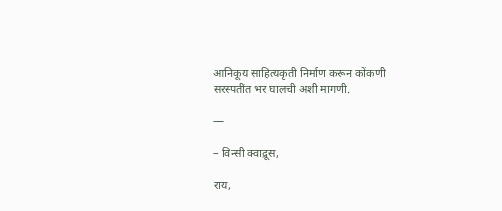आनिकूय साहित्यकृती निर्माण करून कोंकणी सरस्पतींत भर घालची अशी मागणी.

—

– विन्सी क्वाद्रूस,

राय,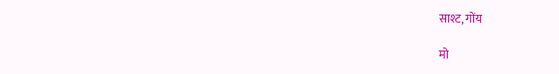साश्ट, गोंय

मो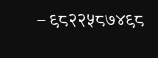– ९८२२५८७४९८